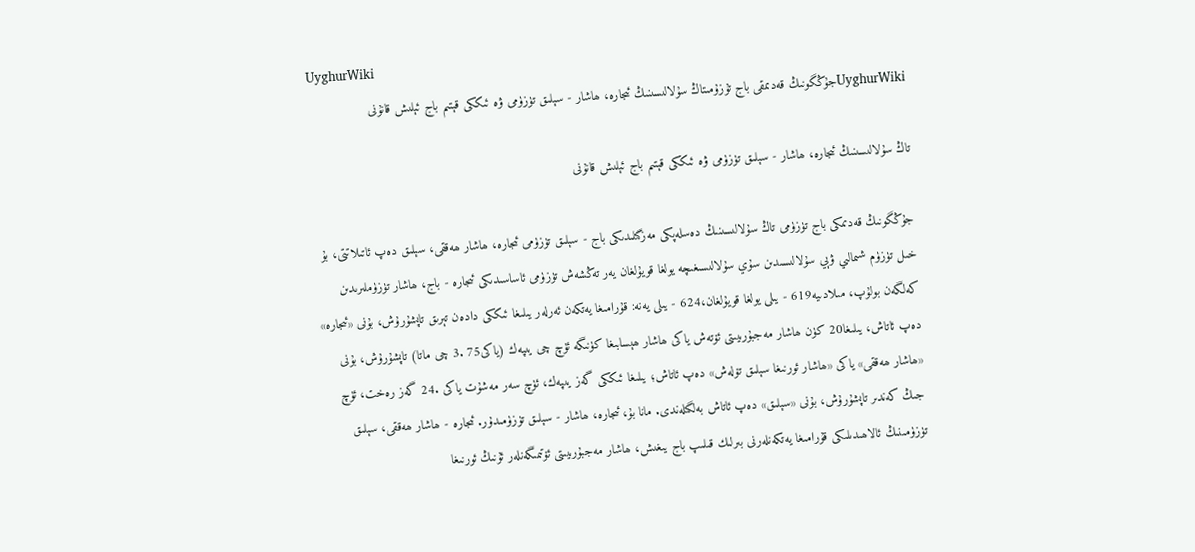UyghurWiki
UyghurWikiجۇڭگونىڭ قەدىمقى باج تۇزۇمىتاڭ سۇلالىسىنىڭ ئىجارە، ھاشار - سېلىق تۈزۈمى ۋە ئىككى قېتىم باج ئېلىش قانۇنى

تاڭ سۇلالىسىنىڭ ئىجارە، ھاشار - سېلىق تۈزۈمى ۋە ئىككى قېتىم باج ئېلىش قانۇنى

جۇڭگونىڭ قەدىمكى باج تۈزۈمى تاڭ سۇلالىسىنىڭ دەسلەپكى مەزگىلىدىكى باج - سېلىق تۈزۈمى ئىجارە، ھاشار ھەققى، سېلىق دەپ ئاتىلاتتى، بۇ خىل تۈزۈم شىمالىي ۋېي سۇلالىسىدىن سۇي سۇلالىسىغىچە يولغا قويۇلغان يەر تەڭشەش تۈزۈمى ئاساسىدىكى ئىجارە - باج، ھاشار تۈزۈملىرىدىن كەلگەن بولۇپ، مىلادىيە619 - يىلى يولغا قويۇلغان،624 - يىلى يەنە: قۇرامىغا يەتكەن ئەرلەر يىلىغا ئىككى دادەن تېرىق تاپشۇرۇش، بۇنى «ئىجارە» دەپ ئاتاش، يىلىغا20 كۈن ھاشار مەجبۇرىيىتى ئۆتەش ياكى ھاشار ھېسابىغا كۈنىگە ئۈچ چى يىپەك (ياكى75 .3 چى ماتا) تاپشۇرۇش، بۇنى «ھاشار ھەققى» ياكى «ھاشار ئورنىغا سېلىق تۆلەش» دەپ ئاتاش؛ يىلىغا ئىككى گەز يىپەك، ئۈچ سەر مەشۇت ياكى .24 گەز رەخت، ئۈچ جىڭ كەندىر تاپشۇرۇش، بۇنى «سېلىق» دەپ ئاتاش بەلگىلەندى. مانا بۇ، ئىجارە، ھاشار - سېلىق تۈزۈمىدۇر. ئىجارە - ھاشار ھەققى، سېلىق تۈزۈمىنىڭ ئالاھىدىلىكى قۇرامىغا يەتكەنلەرنى بىرلىك قىلىپ باج يىغىش، ھاشار مەجبۇرىيىتى ئۆتىمىگەنلەر ئۇنىڭ ئورنىغا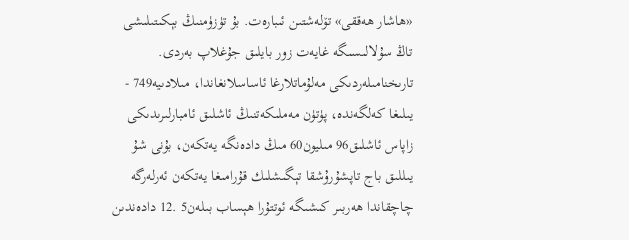«ھاشار ھەققى» تۆلەشتىن ئىبارەت. بۇ تۈزۈمنىڭ بېكىتىلىشى تاڭ سۇلالىسىگە غايەت زور بايلىق جۇغلاپ بەردى. تارىخنامىلەردىكى مەلۇماتلارغا ئاساسلانغاندا، مىلادىيە749 - يىلىغا كەلگەندە، پۈتۈن مەملىكەتنىڭ ئاشلىق ئامبارلىرىدىكى زاپاس ئاشلىق96 مىليون60 مىڭ دادەنگە يەتكەن، بۇنى شۇ يىللىق باج تاپشۇرۇشقا تېگىشلىك قۇرامىغا يەتكەن ئەرلەرگە چاچقاندا ھەربىر كىشىگە ئوتتۇرا ھېساب بىلەن5 .12 دادەندىن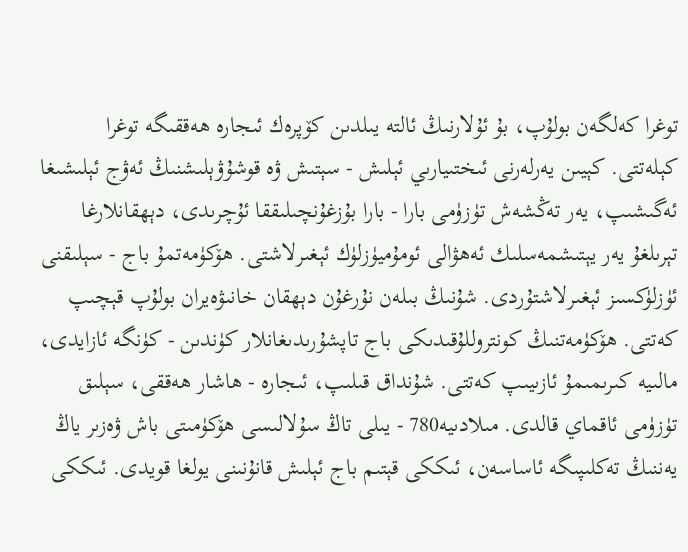توغرا كەلگەن بولۇپ، بۇ ئۇلارنىڭ ئالتە يىلدىن كۆپرەك ئىجارە ھەققىگە توغرا كېلەتتى. كېيىن يەرلەرنى ئىختىيارىي ئېلىش - سېتىش ۋە قوشۇۋېلىشنىڭ ئەۋج ئېلىشىغا ئەگىشىپ، يەر تەڭشەش تۈزۈمى بارا - بارا بۇزغۇنچىلىققا ئۇچرىدى، دېھقانلارغا تېرىلغۇ يەر يېتىشمەسلىك ئەھۋالى ئومۇميۈزلۈك ئېغىرلاشتى. ھۆكۈمەتمۇ باج - سېلىقنى ئۈزلۈكسىز ئېغىرلاشتۇردى. شۇنىڭ بىلەن نۇرغۇن دېھقان خانىۋەيران بولۇپ قېچىپ كەتتى. ھۆكۈمەتنىڭ كونتروللۇقىدىكى باج تاپشۇرىدىغانلار كۈندىن - كۈنگە ئازايدى، مالىيە كىرىمىمۇ ئازىيىپ كەتتى. شۇنداق قىلىپ، ئىجارە - ھاشار ھەققى، سېلىق تۈزۈمى ئاقماي قالدى. مىلادىيە780 - يىلى تاڭ سۇلالىسى ھۆكۈمىتى باش ۋەزىر ياڭ يەننىڭ تەكلىپىگە ئاساسەن، ئىككى قېتىم باج ئېلىش قانۇنىنى يولغا قويدى. ئىككى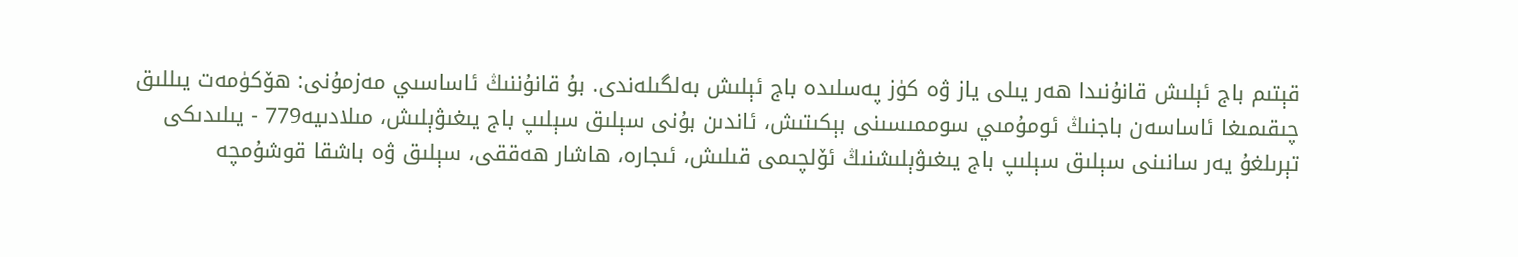قېتىم باج ئېلىش قانۇنىدا ھەر يىلى ياز ۋە كۈز پەسلىدە باج ئېلىش بەلگىلەندى. بۇ قانۇننىڭ ئاساسىي مەزمۇنى: ھۆكۈمەت يىللىق چىقىمىغا ئاساسەن باجنىڭ ئومۇمىي سوممىسىنى بېكىتىش، ئاندىن بۇنى سېلىق سېلىپ باج يىغىۋېلىش، مىلادىيە779 - يىلىدىكى تېرىلغۇ يەر سانىنى سېلىق سېلىپ باج يىغىۋېلىشنىڭ ئۆلچىمى قىلىش، ئىجارە، ھاشار ھەققى، سېلىق ۋە باشقا قوشۇمچە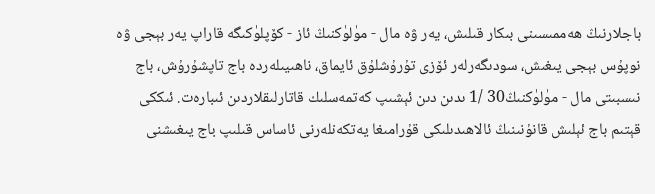باجلارنىڭ ھەممىسىنى بىكار قىلىش، يەر ۋە مال - مۈلۈكنىڭ ئاز - كۆپلۈكىگە قاراپ يەر بېجى ۋە نوپۇس بېجى يىغىش، سودىگەرلەر ئۆزى تۇرۇشلۇق ئايماق، ناھىيىلەردە باج تاپشۇرۇش، باج نىسبىتى مال - مۈلۈكنىڭ30 /1 ىدىن دىن ئېشىپ كەتمەسلىك قاتارلىقلاردىن ئىبارەت. ئىككى قېتىم باج ئېلىش قانۇنىنىڭ ئالاھىدىلىكى قۇرامىغا يەتكەنلەرنى ئاساس قىلىپ باج يىغىشنى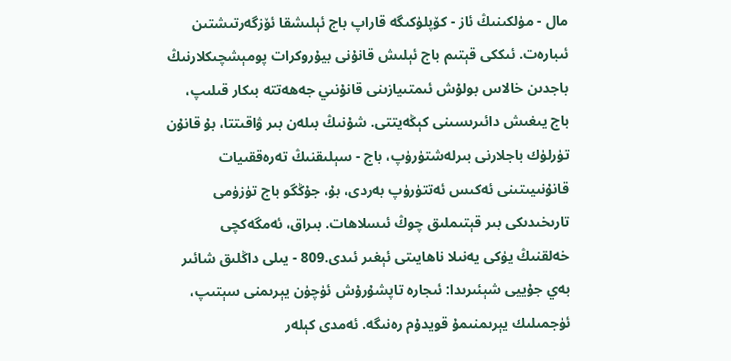مال - مۈلكىنىڭ ئاز - كۆپلۈكىگە قاراپ باج ئېلىشقا ئۆزگەرتىشتىن ئىبارەت. ئىككى قېتىم باج ئېلىش قانۇنى بيۇروكرات پومېشچىكلارنىڭ باجدىن خالاس بولۇش ئىمتىيازىنى قانۇنىي جەھەتتە بىكار قىلىپ، باج يىغىش دائىرىسىنى كېڭەيتتى. شۇنىڭ بىلەن بىر ۋاقىتتا، بۇ قانۇن تۈرلۈك باجلارنى بىرلەشتۈرۈپ، باج - سېلىقنىڭ تەرەققىيات قانۇنىيىتىنى ئەكىس ئەتتۈرۈپ بەردى، بۇ، جۇڭگو باج تۈزۈمى تارىخىدىكى بىر قېتىملىق چوڭ ئىسلاھات. بىراق، ئەمگەكچى خەلقنىڭ يۈكى يەنىلا ناھايىتى ئېغىر ئىدى.809 - يىلى داڭلىق شائىر بەي جۇييى شېئىرىدا: ئىجارە تاپشۇرۇش ئۈچۈن يېرىمنى سېتىپ، ئۈجمىلىك يېرىمنىمۇ قويدۇم رەنىگە. ئەمدى كېلەر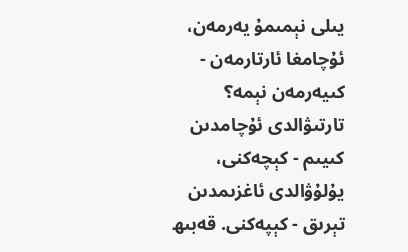يىلى نېمىمۇ يەرمەن، ئۇچامغا ئارتارمەن - كىيەرمەن نېمە؟ تارتىۋالدى ئۇچامدىن كىيىم - كېچەكنى، يۇلۇۋالدى ئاغزىمدىن تېرىق - كېپەكنى. قەبىھ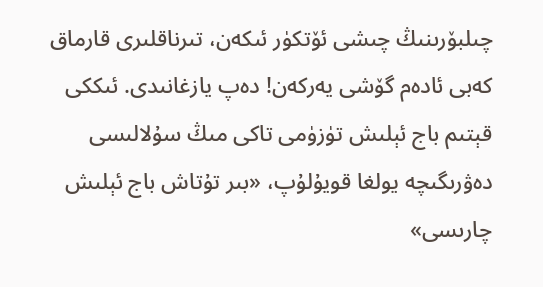چىلبۆرىنىڭ چىشى ئۆتكۈر ئىكەن، تىرناقلىرى قارماق كەبى ئادەم گۆشى يەركەن! دەپ يازغانىدى. ئىككى قېتىم باج ئېلىش تۈزۈمى تاكى مىڭ سۇلالىسى دەۋرىگىچە يولغا قويۇلۇپ، «بىر تۇتاش باج ئېلىش چارىسى»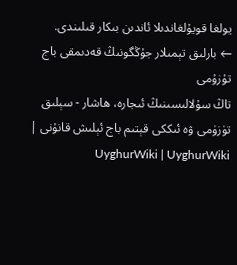يولغا قويۇلغاندىلا ئاندىن بىكار قىلىندى.
← بارلىق تېمىلار جۇڭگونىڭ قەدىمقى باج تۇزۇمى
تاڭ سۇلالىسىنىڭ ئىجارە، ھاشار - سېلىق تۈزۈمى ۋە ئىككى قېتىم باج ئېلىش قانۇنى | UyghurWiki | UyghurWiki